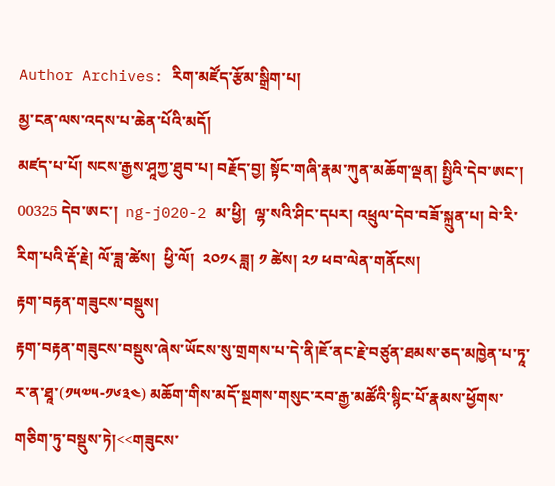Author Archives: རིག་མཛོད་རྩོམ་སྒྲིག་པ།
མྱ་ངན་ལས་འདས་པ་ཆེན་པོའི་མདོ།
མཛད་པ་པོ། སངས་རྒྱས་ཤཱཀྱ་ཐུབ་པ། བརྗོད་བྱ། སྟོང་གཞི་རྣམ་ཀུན་མཆོག་ལྡན། སྤྱིའི་དེབ་ཨང་། 00325 དེབ་ཨང་།  ng-j020-2 མ་ཕྱི།  ལྷ་སའི་ཤིང་དཔར། འཕྲུལ་དེབ་བཟོ་སྐྲུན་པ། བེ་རི་རིག་པའི་རྡོ་རྗེ། ལོ་ཟླ་ཚེས།  ཕྱི་ལོ།  ༢༠༡༨ ཟླ། ༡ ཚེས། ༢༡ ཕབ་ལེན་གནོངས།
རྟག་བརྟན་གཟུངས་བསྡུས།
རྟག་བརྟན་གཟུངས་བསྡུས་ཞེས་ཡོངས་སུ་གྲགས་པ་དེ་ནི།ཇོ་ནང་རྗེ་བཙུན་ཐམས་ཅད་མཁྱེན་པ་ཏཱ་ར་ན་ཐཱ་(༡༥༧༥-༡༦༣༤) མཆོག་གིས་མདོ་སྔགས་གསུང་རབ་རྒྱ་མཚོའི་སྙིང་པོ་རྣམས་ཕྱོགས་གཅིག་ཏུ་བསྡུས་ཏེ།<<གཟུངས་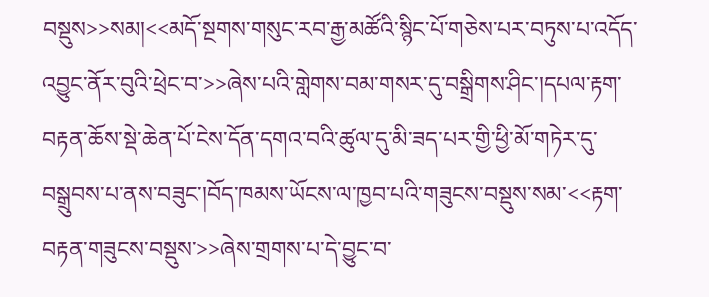བསྡུས>>སམ།<<མདོ་སྔགས་གསུང་རབ་རྒྱ་མཚོའི་སྙིང་པོ་གཅེས་པར་བཏུས་པ་འདོད་འབྱུང་ནོར་བུའི་ཕྲེང་བ་>>ཞེས་པའི་གླེགས་བམ་གསར་དུ་བསྒྲིགས་ཤིང་།དཔལ་རྟག་བརྟན་ཆོས་སྡེ་ཆེན་པོ་ངེས་དོན་དགའ་བའི་ཚུལ་དུ་མི་ཟད་པར་གྱི་ཕྱི་མོ་གཏེར་དུ་བསྒྲུབས་པ་ནས་བཟུང་།བོད་ཁམས་ཡོངས་ལ་ཁྱབ་པའི་གཟུངས་བསྡུས་སམ་<<རྟག་བརྟན་གཟུངས་བསྡུས་>>ཞེས་གྲགས་པ་དེ་བྱུང་བ་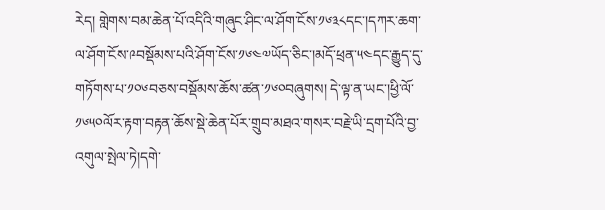རེད། གླེགས་བམ་ཆེན་པོ་འདིའི་གཞུང་ཤིང་ལ་ཤོག་ངོས་༡༦༣༨དང་།དཀར་ཆག་ལ་ཤོག་ངོས་༩བསྡོམས་པའི་ཤོག་ངོས་༡༦༤༧ཡོད་ཅིང་།མདོ་ཕྲན་༥༤དང་རྒྱུད་དུ་གཏོགས་པ་༡༠༦བཅས་བསྡོམས་ཆོས་ཚན་༡༦༠བཞུགས། དེ་ལྟ་ན་ཡང་།ཕྱི་ལོ་༡༦༥༠ལོར་རྟག་བརྟན་ཆོས་སྡེ་ཆེན་པོར་གྲུབ་མཐའ་གསར་བརྗེ་ཡི་དྲག་པོའི་བྱ་འགུལ་སྤེལ་ཏེ།དགེ་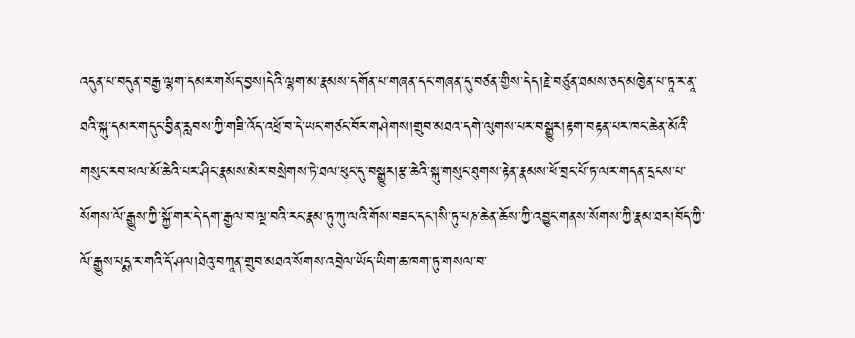འདུན་པ་བདུན་བརྒྱ་ལྷག་དམར་གསོད་བྱས།དེའི་ལྷག་མ་རྣམས་དགོན་པ་གཞན་དང་གཞན་དུ་བཙན་གྱིས་དེད།རྗེ་བཙུན་ཐམས་ཅད་མཁྱེན་པ་ཏཱ་ར་ནཱ་ཐའི་སྐུ་དམར་གདུང་བྱིན་རླབས་ཀྱི་གཟི་འོད་འཕྲོ་བ་དེ་ཡང་གཙང་བོར་གཤེགས།གྲུབ་མཐའ་དགེ་ལུགས་པར་བསྒྱུར།རྟག་བརྟན་པར་ཁང་ཆེན་མོའི་གསུང་རབ་ཕལ་མོ་ཆེའི་པར་ཤིང་རྣམས་མེར་བསྲེགས་ཏེ་ཐལ་ཕུང་དུ་བསྒྱུར།རྩ་ཆེའི་སྐུ་གསུང་ཐུགས་རྟེན་རྣམས་ཕོ་བྲང་པོ་ཏ་ལར་གདན་དྲངས་པ་སོགས་ལོ་རྒྱུས་ཀྱི་སྐྱོ་གར་དེ་དག་རྒྱལ་བ་ལྔ་བའི་རང་རྣམ་ཏུ་ཀུ་ལའི་གོས་བཟང་དང་།སི་ཏུ་པཎ་ཆེན་ཆོས་ཀྱི་འབྱུང་གནས་སོགས་ཀྱི་རྣམ་ཐར།བོད་ཀྱི་ལོ་རྒྱུས་པདྨ་ར་གའི་དོ་ཤལ།ཐེའུ་བཀཱན་གྲུབ་མཐའ་སོགས་འབྲེལ་ཡོད་ཡིག་ཆ་ཁག་ཏུ་གསལ་བ་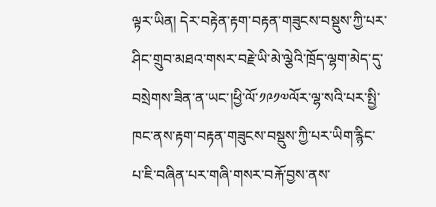ལྟར་ཡིན། དེར་བརྟེན་རྟག་བརྟན་གཟུངས་བསྡུས་ཀྱི་པར་ཤིང་གྲུབ་མཐའ་གསར་བརྗེ་ཡི་མེ་ལྕེའི་ཁྲོད་ལྷག་མེད་དུ་བསྲེགས་ཟིན་ན་ཡང་།ཕྱི་ལོ་༡༩༡༧ལོར་ལྷ་སའི་པར་སྤྱི་ཁང་ནས་རྟག་བརྟན་གཟུངས་བསྡུས་ཀྱི་པར་ཡིག་རྙིང་པ་ཇི་བཞིན་པར་གཞི་གསར་བརྐོ་བྱས་ནས་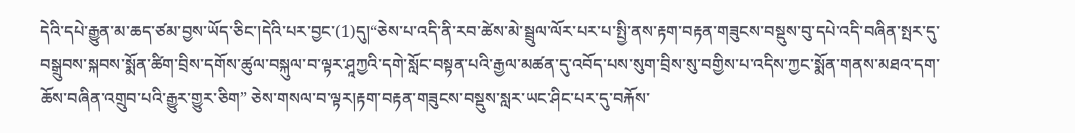དེའི་དཔེ་རྒྱུན་མ་ཆད་ཙམ་བྱས་ཡོད་ཅིང་།དེའི་པར་བྱང་(1)དུ།“ཅེས་པ་འདི་ནི་རབ་ཚེས་མེ་སྦྲུལ་ལོར་པར་པ་སྤྱི་ནས་རྟག་བརྟན་གཟུངས་བསྡུས་བུ་དཔེ་འདི་བཞིན་སྤར་དུ་བསྒྲུབས་སྐབས་སྨོན་ཚིག་བྲིས་དགོས་ཚུལ་བསྐུལ་བ་ལྟར་ཤཱཀྱའི་དགེ་སློང་བསྟན་པའི་རྒྱལ་མཚན་དུ་འབོད་པས་སུག་བྲིས་སུ་བགྱིས་པ་འདིས་ཀྱང་སྨོན་གནས་མཐའ་དག་ཆོས་བཞིན་འགྲུབ་པའི་རྒྱུར་གྱུར་ཅིག” ཅེས་གསལ་བ་ལྟར།རྟག་བརྟན་གཟུངས་བསྡུས་སླར་ཡང་ཤིང་པར་དུ་བརྐོས་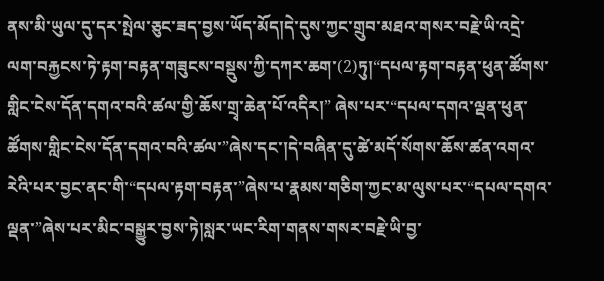ནས་མི་ཡུལ་དུ་དར་སྤེལ་ཅུང་ཟད་བྱས་ཡོད་མོད།དེ་དུས་ཀྱང་གྲུབ་མཐའ་གསར་བརྗེ་ཡི་འདྲེ་ལག་བརྐྱངས་ཏེ་རྟག་བརྟན་གཟུངས་བསྡུས་ཀྱི་དཀར་ཆག་(2)ཏུ།“དཔལ་རྟག་བརྟན་ཕུན་ཚོགས་གླིང་ངེས་དོན་དགའ་བའི་ཚལ་གྱི་ཆོས་གྲྭ་ཆེན་པོ་འདིར།” ཞེས་པར་“དཔལ་དགའ་ལྡན་ཕུན་ཚོགས་གླིང་ངེས་དོན་དགའ་བའི་ཚལ་”ཞེས་དང་།དེ་བཞིན་དུ་ཚེ་མདོ་སོགས་ཆོས་ཚན་འགའ་རེའི་པར་བྱང་ནང་གི་“དཔལ་རྟག་བརྟན་”ཞེས་པ་རྣམས་གཅིག་ཀྱང་མ་ལུས་པར་“དཔལ་དགའ་ལྡན་”ཞེས་པར་མིང་བསྒྱུར་བྱས་ཏེ།སླར་ཡང་རིག་གནས་གསར་བརྗེ་ཡི་བྱ་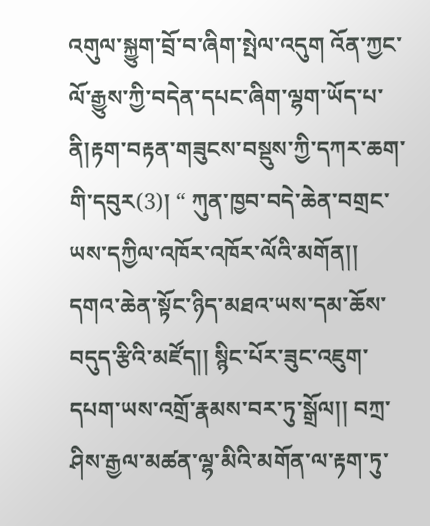འགུལ་སྐྱུག་བྲོ་བ་ཞིག་སྤེལ་འདུག འོན་ཀྱང་ལོ་རྒྱུས་ཀྱི་བདེན་དཔང་ཞིག་ལྷག་ཡོད་པ་ནི།རྟག་བརྟན་གཟུངས་བསྡུས་ཀྱི་དཀར་ཆག་གི་དབུར(3)། “ ཀུན་ཁྱབ་བདེ་ཆེན་བགྲང་ཡས་དཀྱིལ་འཁོར་འཁོར་ལོའི་མགོན།། དགའ་ཆེན་སྟོང་ཉིད་མཐའ་ཡས་དམ་ཆོས་བདུད་རྩིའི་མཛོད།། སྙིང་པོར་ཟུང་འཇུག་དཔག་ཡས་འགྲོ་རྣམས་བར་ཏུ་སྒྲོལ།། བཀྲ་ཤིས་རྒྱལ་མཚན་ལྷ་མིའི་མགོན་ལ་རྟག་ཏུ་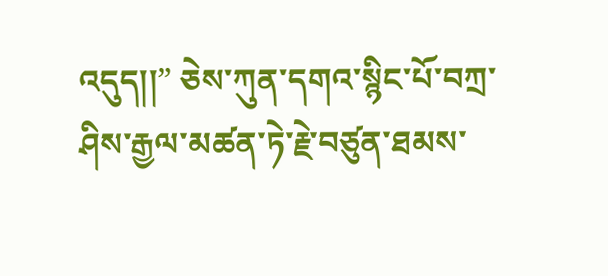འདུད།།” ཅེས་ཀུན་དགའ་སྙིང་པོ་བཀྲ་ཤིས་རྒྱལ་མཚན་ཏེ་རྗེ་བཙུན་ཐམས་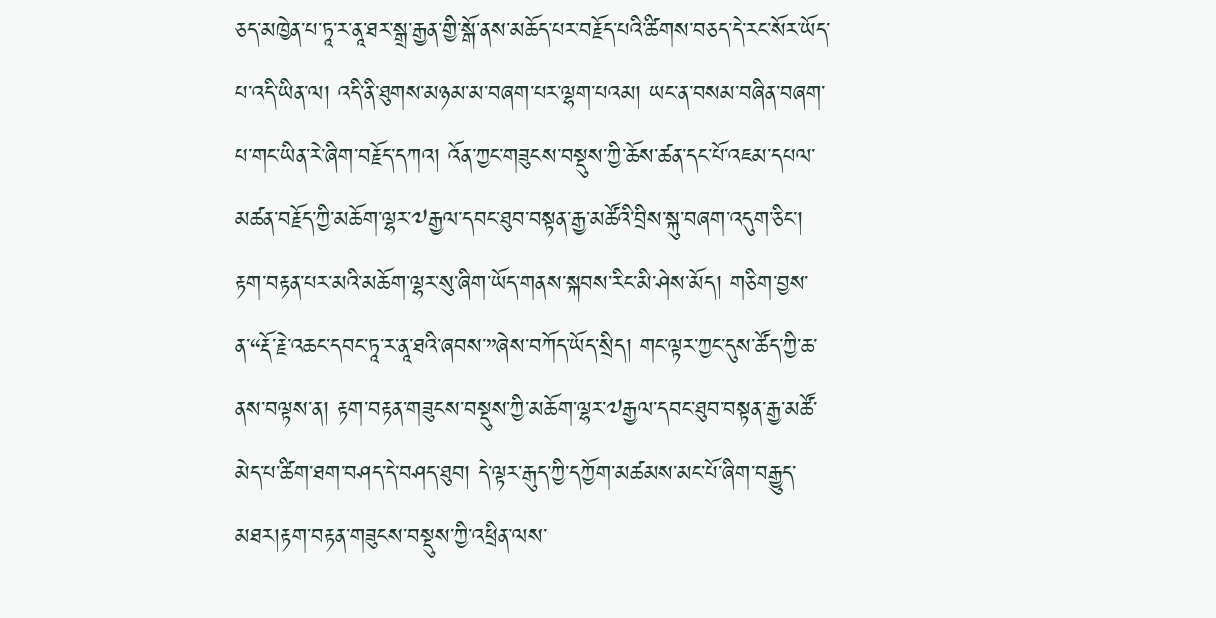ཅད་མཁྱེན་པ་ཏཱ་ར་ནཱ་ཐར་སྒྲ་རྒྱན་གྱི་སྒོ་ནས་མཆོད་པར་བརྗོད་པའི་ཚིགས་བཅད་དེ་རང་སོར་ཡོད་པ་འདི་ཡིན་ལ། འདི་ནི་ཐུགས་མཉམ་མ་བཞག་པར་ལྷག་པའམ། ཡང་ན་བསམ་བཞིན་བཞག་པ་གང་ཡིན་རེ་ཞིག་བརྗོད་དཀའ། འོན་ཀྱང་གཟུངས་བསྡུས་ཀྱི་ཆོས་ཚན་དང་པོ་འཇམ་དཔལ་མཚན་བརྗོད་ཀྱི་མཆོག་ལྷར་༧རྒྱལ་དབང་ཐུབ་བསྟན་རྒྱ་མཚོའི་བྲིས་སྐུ་བཞག་འདུག་ཅིང་། རྟག་བརྟན་པར་མའི་མཆོག་ལྷར་སུ་ཞིག་ཡོད་གནས་སྐབས་རིང་མི་ཤེས་མོད། གཅིག་བྱས་ན་“རྡོ་རྗེ་འཆང་དབང་ཏཱ་ར་ནཱ་ཐའི་ཞབས་”ཞེས་བཀོད་ཡོད་སྲིད། གང་ལྟར་ཀྱང་དུས་ཚོད་ཀྱི་ཆ་ནས་བལྟས་ན། རྟག་བརྟན་གཟུངས་བསྡུས་ཀྱི་མཆོག་ལྷར་༧རྒྱལ་དབང་ཐུབ་བསྟན་རྒྱ་མཚོ་མེད་པ་ཚིག་ཐག་བཤད་དེ་བཤད་ཐུབ། དེ་ལྟར་རྒུད་ཀྱི་དཀྱོག་མཚམས་མང་པོ་ཞིག་བརྒྱུད་མཐར།རྟག་བརྟན་གཟུངས་བསྡུས་ཀྱི་འཕྲིན་ལས་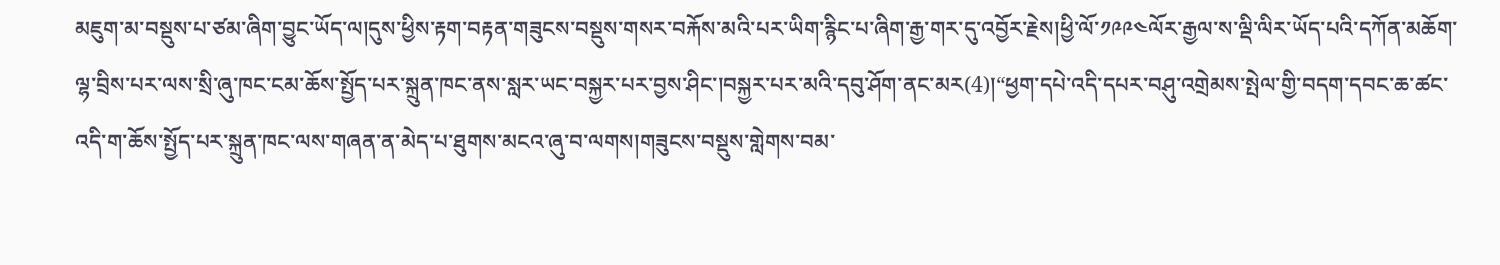མཇུག་མ་བསྡུས་པ་ཙམ་ཞིག་བྱུང་ཡོད་ལ།དུས་ཕྱིས་རྟག་བརྟན་གཟུངས་བསྡུས་གསར་བརྐོས་མའི་པར་ཡིག་རྙིང་པ་ཞིག་རྒྱ་གར་དུ་འབྱོར་རྗེས།ཕྱི་ལོ་༡༩༩༤ལོར་རྒྱལ་ས་ལྡི་ལིར་ཡོད་པའི་དཀོན་མཆོག་ལྷ་བྲིས་པར་ལས་སྲི་ཞུ་ཁང་ངམ་ཆོས་སྤྱོད་པར་སྐྲུན་ཁང་ནས་སླར་ཡང་བསྐྱར་པར་བྱས་ཤིང་།བསྐྱར་པར་མའི་དབུ་ཤོག་ནང་མར(4)།“ཕྱག་དཔེ་འདི་དཔར་བཤུ་འགྲེམས་སྤེལ་གྱི་བདག་དབང་ཆ་ཚང་འདི་ག་ཆོས་སྤྱོད་པར་སྐྲུན་ཁང་ལས་གཞན་ན་མེད་པ་ཐུགས་མངའ་ཞུ་བ་ལགས།གཟུངས་བསྡུས་གླེགས་བམ་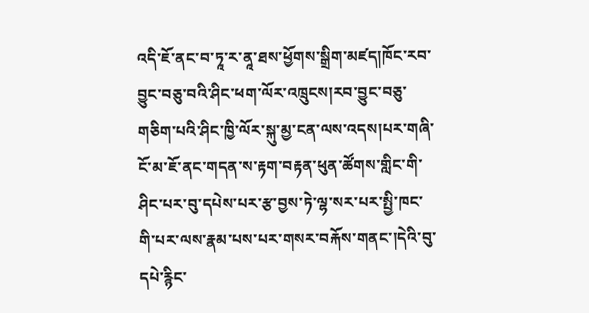འདི་ཇོ་ནང་བ་ཏཱ་ར་ནཱ་ཐས་ཕྱོགས་སྒྲིག་མཛད།ཁོང་རབ་བྱུང་བཅུ་བའི་ཤིང་ཕག་ལོར་འཁྲུངས།རབ་བྱུང་བཅུ་གཅིག་པའི་ཤིང་ཁྱི་ལོར་སྐུ་མྱ་ངན་ལས་འདས།པར་གཞི་ངོ་མ་ཇོ་ནང་གདན་ས་རྟག་བརྟན་ཕུན་ཚོགས་གླིང་གི་ཤིང་པར་བུ་དཔེས་པར་རྩ་བྱས་ཏེ་ལྷ་སར་པར་སྤྱི་ཁང་གི་པར་ལས་རྣམ་པས་པར་གསར་བརྐོས་གནང་།དེའི་བུ་དཔེ་རྙིང་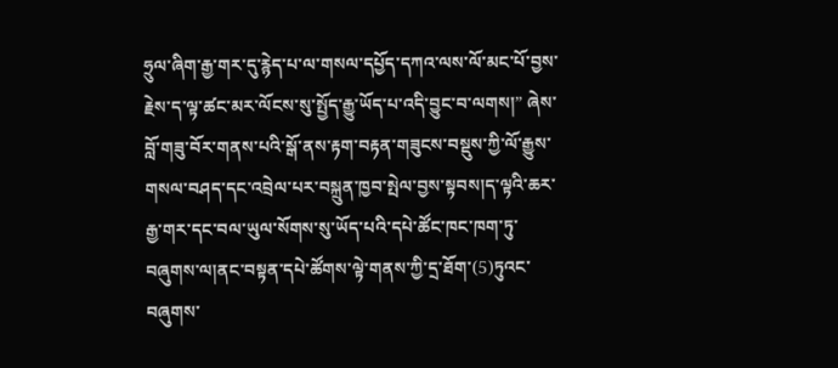ཧྲུལ་ཞིག་རྒྱ་གར་དུ་རྙེད་པ་ལ་གསལ་དཔྱོད་དཀའ་ལས་ལོ་མང་པོ་བྱས་རྗེས་ད་ལྟ་ཚང་མར་ལོངས་སུ་སྤྱོད་རྒྱུ་ཡོད་པ་འདི་བྱུང་བ་ལགས།” ཞེས་བློ་གཟུ་བོར་གནས་པའི་སྒོ་ནས་རྟག་བརྟན་གཟུངས་བསྡུས་ཀྱི་ལོ་རྒྱུས་གསལ་བཤད་དང་འབྲེལ་པར་བསྐྲུན་ཁྱབ་སྤེལ་བྱས་སྟབས།ད་ལྟའི་ཆར་རྒྱ་གར་དང་བལ་ཡུལ་སོགས་སུ་ཡོད་པའི་དཔེ་ཚོང་ཁང་ཁག་ཏུ་བཞུགས་ལ།ནང་བསྟན་དཔེ་ཚོགས་ལྟེ་གནས་ཀྱི་དྲ་ཐོག་(5)ཏུའང་བཞུགས་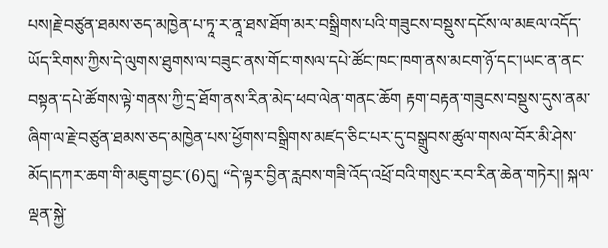པས།རྗེ་བཙུན་ཐམས་ཅད་མཁྱེན་པ་ཏཱ་ར་ནཱ་ཐས་ཐོག་མར་བསྒྲིགས་པའི་གཟུངས་བསྡུས་དངོས་ལ་མཇལ་འདོད་ཡོད་རིགས་ཀྱིས་དེ་ལུགས་ཐུགས་ལ་བཟུང་ནས་གོང་གསལ་དཔེ་ཚོང་ཁང་ཁག་ནས་མངག་ཉོ་དང་།ཡང་ན་ནང་བསྟན་དཔེ་ཚོགས་ལྟེ་གནས་ཀྱི་དྲ་ཐོག་ནས་རིན་མེད་ཕབ་ལེན་གནང་ཆོག རྟག་བརྟན་གཟུངས་བསྡུས་དུས་ནམ་ཞིག་ལ་རྗེ་བཙུན་ཐམས་ཅད་མཁྱེན་པས་ཕྱོགས་བསྒྲིགས་མཛད་ཅིང་པར་དུ་བསྒྲུབས་ཚུལ་གསལ་བོར་མི་ཤེས་མོད།དཀར་ཆག་གི་མཇུག་བྱང་(6)དུ། “དེ་ལྟར་བྱིན་རླབས་གཟི་འོད་འཕྲོ་བའི་གསུང་རབ་རིན་ཆེན་གཏེར།། སྐལ་ལྡན་སྐྱེ་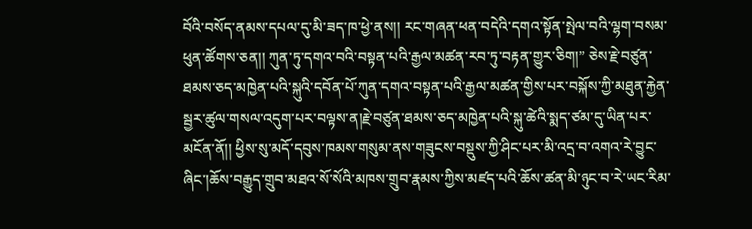བོའི་བསོད་ནམས་དཔལ་དུ་མི་ཟད་ཁ་ཕྱེ་ནས།། རང་གཞན་ཕན་བདེའི་དགའ་སྟོན་སྤེལ་བའི་ལྷག་བསམ་ཕུན་ཚོགས་ཅན།། ཀུན་ཏུ་དགའ་བའི་བསྟན་པའི་རྒྱལ་མཚན་རབ་ཏུ་བརྟན་གྱུར་ཅིག།” ཅེས་རྗེ་བཙུན་ཐམས་ཅད་མཁྱེན་པའི་སྐུའི་དབོན་པོ་ཀུན་དགའ་བསྟན་པའི་རྒྱལ་མཚན་གྱིས་པར་བསྐོས་ཀྱི་མཐུན་རྐྱེན་སྦྱར་ཚུལ་གསལ་འདུག་པར་བལྟས་ན།རྗེ་བཙུན་ཐམས་ཅད་མཁྱེན་པའི་སྐུ་ཚེའི་སྨད་ཙམ་དུ་ཡིན་པར་མངོན་ནོ།། ཕྱིས་སུ་མདོ་དབུས་ཁམས་གསུམ་ནས་གཟུངས་བསྡུས་ཀྱི་ཤིང་པར་མི་འདྲ་བ་འགའ་རེ་བྱུང་ཞིང་།ཆོས་བརྒྱུད་གྲུབ་མཐའ་སོ་སོའི་མཁས་གྲུབ་རྣམས་ཀྱིས་མཛད་པའི་ཆོས་ཚན་མི་ཉུང་བ་རེ་ཡང་རིམ་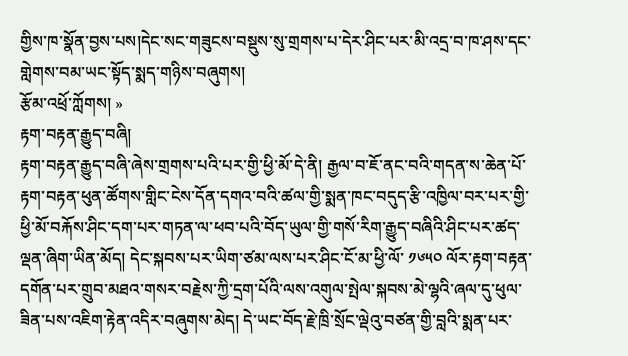གྱིས་ཁ་སྣོན་བྱས་པས།དེང་སང་གཟུངས་བསྡུས་སུ་གྲགས་པ་དེར་ཤིང་པར་མི་འདྲ་བ་ཁ་ཤས་དང་གླེགས་བམ་ཡང་སྟོད་སྨད་གཉིས་བཞུགས།
རྩོམ་འཕྲོ་ཀློགས། »
རྟག་བརྟན་རྒྱུད་བཞི།
རྟག་བརྟན་རྒྱུད་བཞི་ཞེས་གྲགས་པའི་པར་གྱི་ཕྱི་མོ་དེ་ནི། རྒྱལ་བ་ཇོ་ནང་བའི་གདན་ས་ཆེན་པོ་རྟག་བརྟན་ཕུན་ཚོགས་གླིང་ངེས་དོན་དགའ་བའི་ཚལ་གྱི་སྨན་ཁང་བདུད་རྩི་འཁྱིལ་བར་པར་གྱི་ཕྱི་མོ་བརྐོས་ཤིང་དག་པར་གཏན་ལ་ཕབ་པའི་བོད་ཡུལ་གྱི་གསོ་རིག་རྒྱུད་བཞིའི་ཤིང་པར་ཚད་ལྡན་ཞིག་ཡིན་མོད། དེང་སྐབས་པར་ཡིག་ཙམ་ལས་པར་ཤིང་ངོ་མ་ཕྱི་ལོ་ ༡༦༥༠ ལོར་རྟག་བརྟན་དགོན་པར་གྲུབ་མཐའ་གསར་བརྗེས་ཀྱི་དྲག་པོའི་ལས་འགུལ་སྤེལ་སྐབས་མེ་ལྷའི་ཞལ་དུ་ཕུལ་ཟིན་པས་འཇིག་རྟེན་འདིར་བཞུགས་མེད། དེ་ཡང་བོད་རྗེ་ཁྲི་སྲོང་ལྡེའུ་བཙན་གྱི་བླའི་སྨན་པར་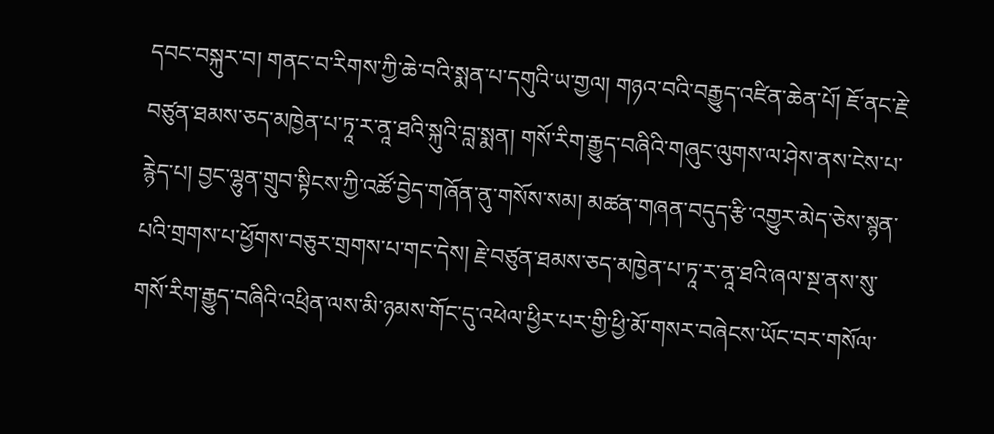དབང་བསྐུར་བ། གནང་བ་རིགས་ཀྱི་ཆེ་བའི་སྨན་པ་དགུའི་ཡ་གྱལ། གཉའ་བའི་བརྒྱུད་འཛིན་ཆེན་པོ། ཇོ་ནང་རྗེ་བཙུན་ཐམས་ཅད་མཁྱེན་པ་ཏཱ་ར་ནཱ་ཐའི་སྐུའི་བླ་སྨན། གསོ་རིག་རྒྱུད་བཞིའི་གཞུང་ལུགས་ལ་ཤེས་ནས་ངེས་པ་རྙེད་པ། བྱང་ལྷུན་གྲུབ་སྟིངས་ཀྱི་འཚོ་བྱེད་གཞོན་ནུ་གསོས་སམ། མཚན་གཞན་བདུད་རྩི་འགྱུར་མེད་ཅེས་སྙན་པའི་གྲགས་པ་ཕྱོགས་བཅུར་གྲགས་པ་གང་དེས། རྗེ་བཙུན་ཐམས་ཅད་མཁྱེན་པ་ཏཱ་ར་ནཱ་ཐའི་ཞལ་སྔ་ནས་སུ་གསོ་རིག་རྒྱུད་བཞིའི་འཕྲིན་ལས་མི་ཉམས་གོང་དུ་འཕེལ་ཕྱིར་པར་གྱི་ཕྱི་མོ་གསར་བཞེངས་ཡོང་བར་གསོལ་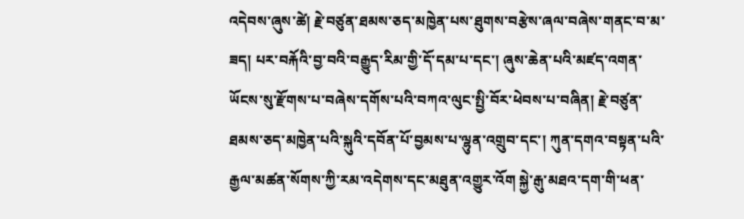འདེབས་ཞུས་ཚེ། རྗེ་བཙུན་ཐམས་ཅད་མཁྱེན་པས་ཐུགས་བརྩེས་ཞལ་བཞེས་གནང་བ་མ་ཟད། པར་བརྐོའི་བྱ་བའི་བརྒྱུད་རིམ་གྱི་དོ་དམ་པ་དང་། ཞུས་ཆེན་པའི་མཛད་འགན་ཡོངས་སུ་རྫོགས་པ་བཞེས་དགོས་པའི་བཀའ་ལུང་སྤྱི་བོར་ཕེབས་པ་བཞིན། རྗེ་བཙུན་ཐམས་ཅད་མཁྱེན་པའི་སྐུའི་དབོན་པོ་བྱམས་པ་ལྷུན་འགྲུབ་དང་། ཀུན་དགའ་བསྟན་པའི་རྒྱལ་མཚན་སོགས་ཀྱི་རམ་འདེགས་དང་མཐུན་འགྱུར་འོག སྐྱེ་རྒུ་མཐའ་དག་གི་ཕན་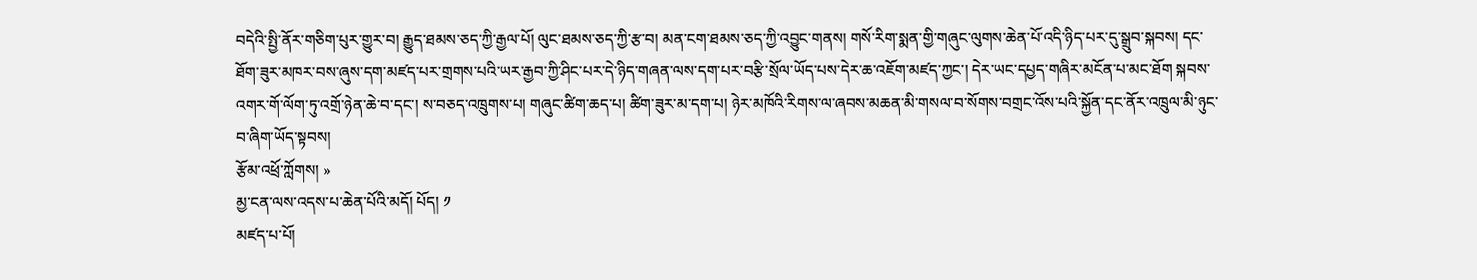བདེའི་སྤྱི་ནོར་གཅིག་པུར་གྱུར་བ། རྒྱུད་ཐམས་ཅད་ཀྱི་རྒྱལ་པོ། ལུང་ཐམས་ཅད་ཀྱི་རྩ་བ། མན་ངག་ཐམས་ཅད་ཀྱི་འབྱུང་གནས། གསོ་རིག་སྨན་གྱི་གཞུང་ལུགས་ཆེན་པོ་འདི་ཉིད་པར་དུ་སྒྲུབ་སྐབས། དང་ཐོག་ཟུར་མཁར་བས་ཞུས་དག་མཛད་པར་གྲགས་པའི་ཡར་རྒྱབ་ཀྱི་ཤིང་པར་དེ་ཉིད་གཞན་ལས་དག་པར་བརྩི་སྲོལ་ཡོད་པས་དེར་ཆ་འཇོག་མཛད་ཀྱང་། དེར་ཡང་དཔྱད་གཞིར་མངོན་པ་མང་ཐོག སྐབས་འགར་གོ་ལོག་ཏུ་འགྲོ་ཉེན་ཆེ་བ་དང་། ས་བཅད་འཁྲུགས་པ། གཞུང་ཚིག་ཆད་པ། ཚིག་ཟུར་མ་དག་པ། ཉེར་མཁོའི་རིགས་ལ་ཞབས་མཆན་མི་གསལ་བ་སོགས་བགྲང་འོས་པའི་སྐྱོན་དང་ནོར་འཁྲུལ་མི་ཉུང་བ་ཞིག་ཡོད་སྟབས།
རྩོམ་འཕྲོ་ཀློགས། »
མྱ་ངན་ལས་འདས་པ་ཆེན་པོའི་མདོ། པོད། ༡
མཛད་པ་པོ།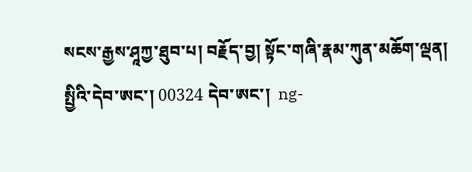སངས་རྒྱས་ཤཱཀྱ་ཐུབ་པ། བརྗོད་བྱ། སྟོང་གཞི་རྣམ་ཀུན་མཆོག་ལྡན། སྤྱིའི་དེབ་ཨང་། 00324 དེབ་ཨང་།  ng-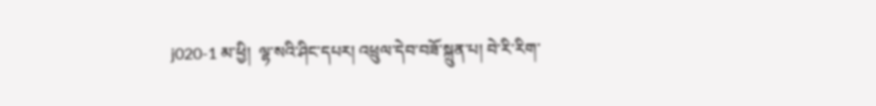j020-1 མ་ཕྱི།  ལྷ་སའི་ཤིང་དཔར། འཕྲུལ་དེབ་བཟོ་སྐྲུན་པ། བེ་རི་རིག་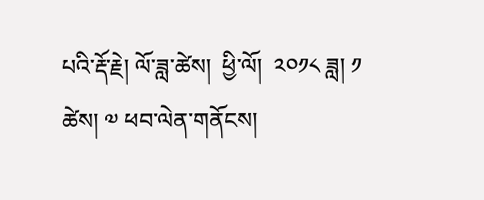པའི་རྡོ་རྗེ། ལོ་ཟླ་ཚེས།  ཕྱི་ལོ།  ༢༠༡༨ ཟླ། ༡ ཚེས། ༧ ཕབ་ལེན་གནོངས།